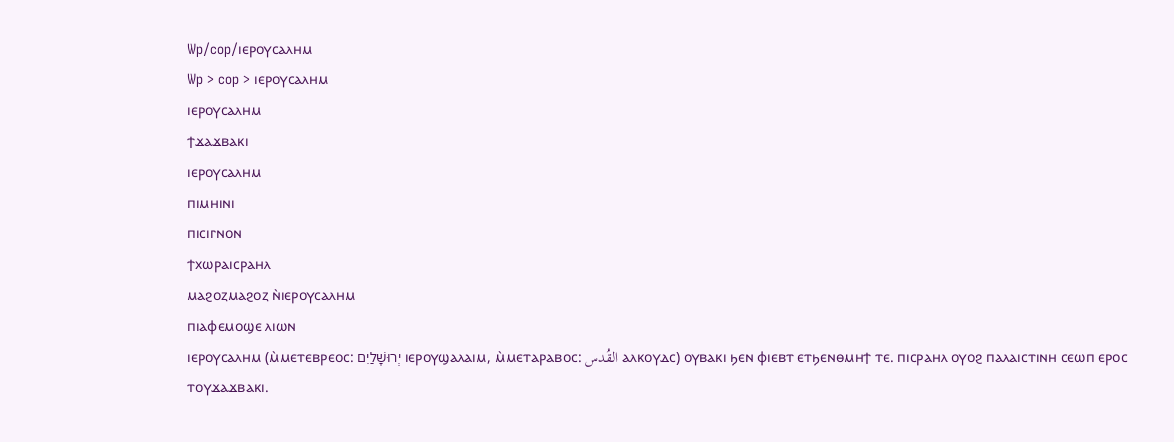Wp/cop/ⲓⲉⲣⲟⲩⲥⲁⲗⲏⲙ
Wp > cop > ⲓⲉⲣⲟⲩⲥⲁⲗⲏⲙ
ⲓⲉⲣⲟⲩⲥⲁⲗⲏⲙ
ϯϫⲁϫⲃⲁⲕⲓ
ⲓⲉⲣⲟⲩⲥⲁⲗⲏⲙ
ⲡⲓⲙⲏⲓⲛⲓ
ⲡⲓⲥⲓⲅⲛⲟⲛ
ϯⲭⲱⲣⲁⲓⲥⲣⲁⲏⲗ
ⲙⲁϩⲟⲍⲙⲁϩⲟⲍ ⲛ̀ⲓⲉⲣⲟⲩⲥⲁⲗⲏⲙ
ⲡⲓⲁⲫⲉⲙⲟϣⲉ ⲗⲓⲱⲛ
ⲓⲉⲣⲟⲩⲥⲁⲗⲏⲙ (ⲙ̀ⲙⲉⲧⲉⲃⲣⲉⲟⲥ: יְרוּשָׁלַיִם ⲓⲉⲣⲟⲩϣⲁⲗⲁⲓⲙ, ⲙ̀ⲙⲉⲧⲁⲣⲁⲃⲟⲥ: القُدس ⲁⲗⲕⲟⲩⲇⲥ) ⲟⲩⲃⲁⲕⲓ ϧⲉⲛ ⲫⲓⲉⲃⲧ ⲉⲧϧⲉⲛⲑⲙⲏϯ ⲧⲉ. ⲡⲓⲥⲣⲁⲏⲗ ⲟⲩⲟϩ ⲡⲁⲗⲁⲓⲥⲧⲓⲛⲏ ⲥⲉⲱⲡ ⲉⲣⲟⲥ ⲧⲟⲩϫⲁϫⲃⲁⲕⲓ.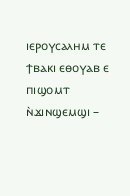ⲓⲉⲣⲟⲩⲥⲁⲗⲏⲙ ⲧⲉ ϯⲃⲁⲕⲓ ⲉⲑⲟⲩⲁⲃ ⲉ ⲡⲓϣⲟⲙⲧ ⲛ̀ϫⲓⲛϣⲉⲙϣⲓ –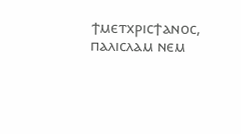ϯⲙⲉⲧⲭⲣⲓⲥϯⲁⲛⲟⲥ, ⲡⲁⲗⲓⲥⲗⲁⲙ ⲛⲉⲙ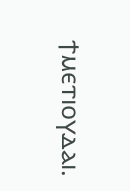ϯⲙⲉⲧⲓⲟⲩⲇⲁⲓ.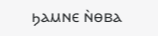ϧⲁⲙⲛⲉ ⲛ̀ⲑⲃⲁ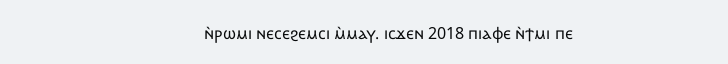ⲛ̀ⲣⲱⲙⲓ ⲛⲉⲥⲉϩⲉⲙⲥⲓ ⲙ̀ⲙⲁⲩ. ⲓⲥϫⲉⲛ 2018 ⲡⲓⲁⲫⲉ ⲛ̀ϯⲙⲓ ⲡⲉ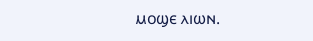ⲙⲟϣⲉ ⲗⲓⲱⲛ.